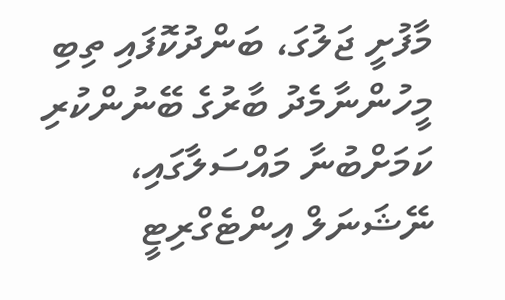މާފުށީ ޖަލުގަ، ބަންދުކޮފައި ތިބި މީހުންނާމެދު ބާރުގެ ބޭނުންކުރި ކަމަށްބުނާ މައްސަލާގައި، ނޭޝަނަލް އިންޓެގްރިޓީ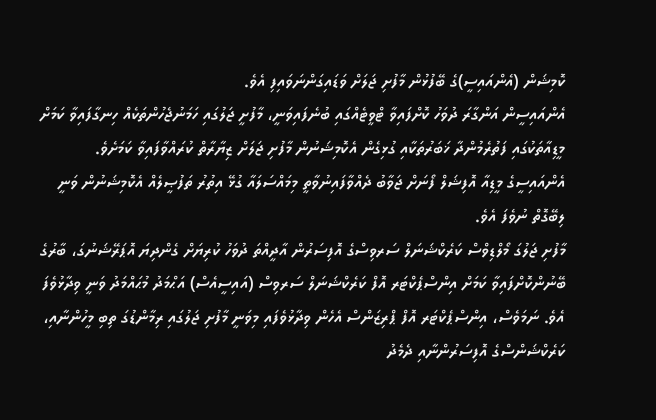ކޮމިޝަން (އެންއައިސީ)ގެ ބޭފުޅުން މާފުށި ޖަލަށް ވަޑައިގަންނަވައިފި އެވެ.
އެންއައިސީން އަންގާރަ ދުވަހު ކޮށްފައިވާ ޓްވީޓެއްގައި ބުނެފައިވަނީ، މާފުށީ ޖަލުގައި ހަމަނުޖެހުންތަކެއް ހިނގާފައިވާ ކަމަށް މީޑިއާތަކުގައި ފަތުރެމުންދާ ޚަބަރުތަކާއި ގުޅިގެން އެކޮމިޝަނުން މާފުށި ޖަލަށް ޒިޔާރާތް ކުރައްވާފައިވާ ކަމަށެވެ.
އެންއައިސީގެ މީޑިއާ އޮފިޝަލް ފޯނަށް ޖަވާބު ދެއްވާފައިނުވާތީ މިމައްސަލައާ ގުޅޭ އިތުރު ތަފުޞީލެއް އެކޮމިޝަނުން ވަނީ ލިބޭގޮތް ނުވެފަ އެވެ.
މާފުށި ޖަލުގަ މޯލްޑިވްސް ކަރެކްޝަނަލް ސަރވިސްގެ އޮފިސަރުން އާދީއްތަ ދުވަހު ކުރިޔަށް ގެންދިޔަ އޮޕަރޭޝަނުގަ، ބާރުގެ ބޭނުންކޮށްފައިވާ ކަމަށް އިންސްޕެކްޓަރ އޮފް ކަރެކްޝަނަލް ސަރވިސް (އައިސީއެސް) އަޙްމަދު މުޙައްމަދު ވަނީ ވިދާޅުވެފަ އެވެ. ނަމަވެސް، އިންސްޕެކްޓަރ އޮފް ޕްރިޒަންސް އެހެން ވިދާޅުވެފައި މިވަނީ މާފުށި ޖަލުގައި ރިމާންޑުގަ ތިބި މީހުންނާއި، ކަރެކްޝަންސްގެ އޮފިސަރުންނާއި ދެމެދު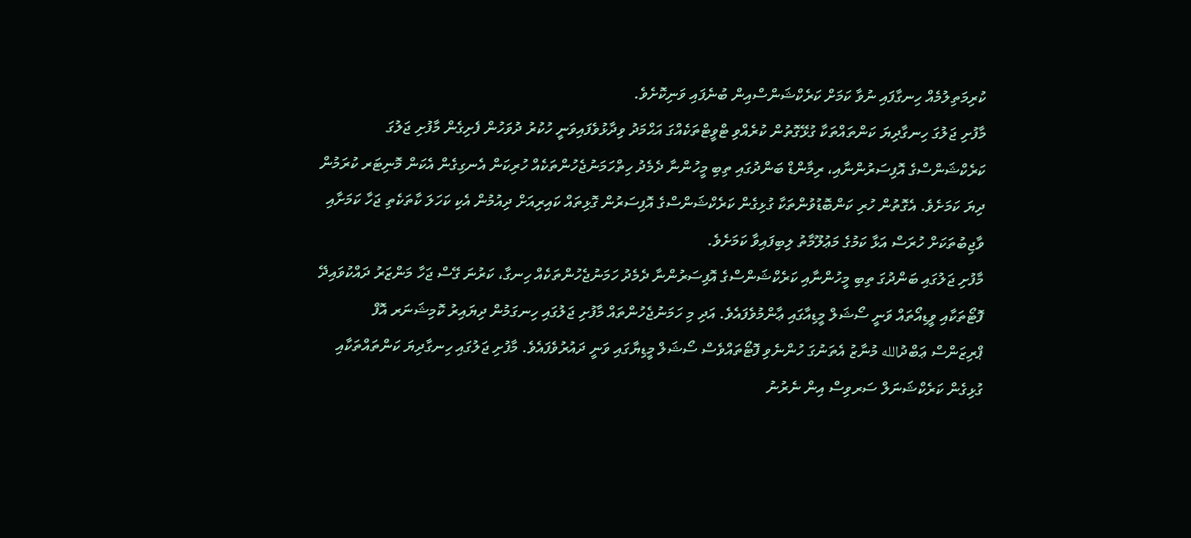ކުރިމަތިލުމެއް ހިނގާފައި ނުވާ ކަމަށް ކަރެކްޝަންސްއިން ބުނެފައި ވަނިކޮށެވެ.
މާފުށި ޖަލުގަ ހިނގާދިޔަ ކަންތައްތަކާ ގުޅޭގޮތުން ކުރެއްވި ޓްވީޓްތަކެއްގަ އަޙްމަދު ވިދާޅުވެފައިވަނީ ހުކުރު ދުވަހުން ފެށިގެން މާފުށި ޖަލުގަ ކަރެކްޝަންސްގެ އޮފިސަރުންނާއި، ރިމާންޑް ބަންދުގައި ތިބި މީހުންނާ ދެމެދު ހިތްހަމަނުޖެހުންތަކެއް ހުރިކަން އެނގިގެން އެކަން މޮނިޓަރ ކުރަމުން ދިޔަ ކަމަށެވެ. އެގޮތުން ހުރި ކަންބޮޑުވުންތަކާ ގުޅިގެން ކަރެކްޝަންސްގެ އޮފިސަރުން ގޮޅިތައް ކައިރިއަށް ދިއުމުން އެކި ކަހަލަ ކާތަކެތި ޖަހާ ކަމަށާއި ވާޖިބުތަކަށް ހުރަސް އަޅާ ކަމުގެ މަޢުލޫމާތު ލިބިފައިވާ ކަމަށެވެ.
މާފުށި ޖަލުގައި ބަންދުގަ ތިބި މީހުންނާއި ކަރެކްޝަންސްގެ އޮފިސަރުންނާ ދެމެދު ހަމަނުޖެހުންތަކެއް ހިނގާ، ކަރުނަ ގޭސް ޖަހާ މަންޒަރު ދައްކުވައިދޭ ފޮޓޯތަކާއި ވީޑިއޯތައް ވަނީ ސޯޝަލް މީޑިއާގައި ޢާންމުވެފައެވެ. އަދި މި ހަމަނުޖެހުންތައް މާފުށި ޖަލުގައި ހިނގަމުން ދިޔައިރު ކޮމިޝަނަރ އޮފް ޕްރިޒަންސް ޢަބްދުالله މުނާޒު އެތަނުގަ ހުންނެވި ފޮޓޯތައްވެސް ސޯޝަލް މީޑިޔާގައި ވަނީ ދައުރުވެފައެވެ. މާފުށި ޖަލުގައި ހިނގާދިޔަ ކަންތައްތަކާއި ގުޅިގެން ކަރެކްޝަނަލް ސަރވިސް އިން ނެރުނު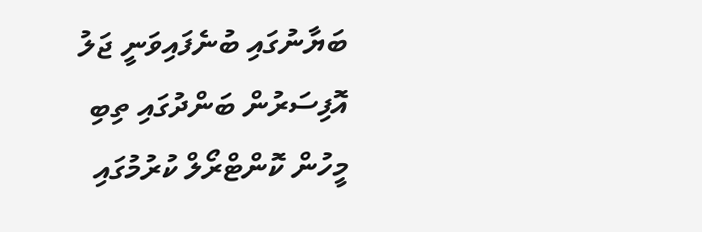ބަޔާނުގައި ބުނެފައިވަނީ ޖަލު އޮފިސަރުން ބަންދުގައި ތިބި މީހުން ކޮންޓްރޯލް ކުރުމުގައި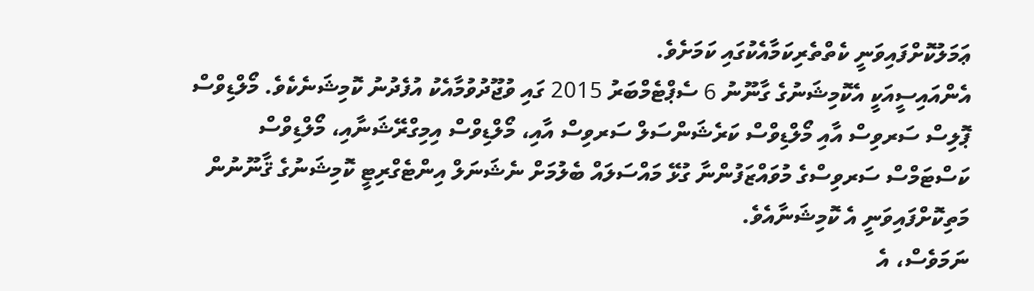ޢަމަލުކޮށްފައިވަނީ ކެތްތެރިކަމާއެކުގައި ކަމަށެވެ.
އެންއައިސީއަކީ އެކޮމިޝަނުގެ ގާނޫނު 6 ސެޕްޓެމްބަރު 2015 ގައި ވުޖޫދުވުމާއެކު އުފެދުނު ކޮމިޝަނެކެވެ. މޯލްޑިވްސް ޕޮލިސް ސަރވިސް އާއި މޯލްޑިވްސް ކަރެޝަންސަލް ސަރވިސް އާއި، މޯލްޑިވްސް އިމިގްރޭޝަނާއި، މޯލްޑިވްސް ކަސްޓަމްސް ސަރވިސްގެ މުވައްޒަފުންނާ ގުޅޭ މައްސަލައް ބެލުމަށް ނެޝަނަލް އިންޓެގްރިޓީ ކޮމިޝަނުގެ ޤާނޫނުން މަތިކޮށްފައިވަނީ އެ ކޮމިޝަނާއެވެ.
ނަމަވެސް، އެ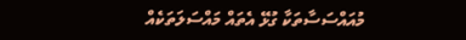މުއައްސަސާތަކާ ގުޅޭ އެތައް މައްސަލަތަކެއް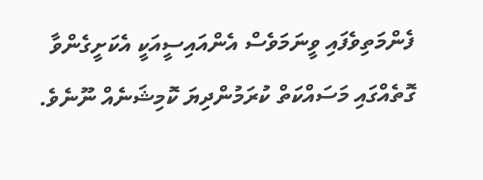ފެންމަތިވެފައި ވީނަމަވެސް އެންއައިސީއަކީ އެކަށީގެންވާ ގޮތެއްގައި މަސައްކަތް ކުރަމުންދިޔަ ކޮމިޝަނެއް ނޫނެވެ.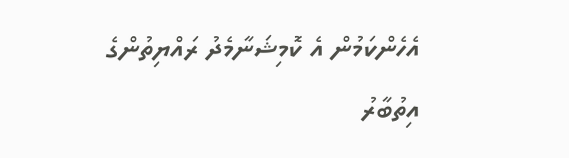އެހެންކަމުން އެ ކޮމިޝަނާމެދު ރައްޔިތުންގެ އިތުބާރު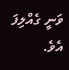ވަނީ ގެއްލިފަ އެވެ.